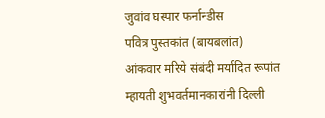जुवांव घस्पार फर्नान्डीस
पवित्र पुस्तकांत (बायबलांत) आंकवार मरिये संबंदी मर्यादित रूपांत म्हायती शुभवर्तमानकारांनी दिल्ली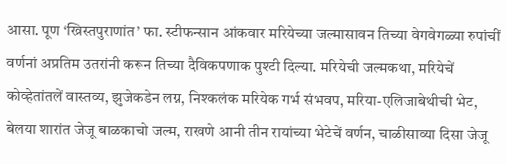आसा. पूण ‘ख्रिस्तपुराणांत’ फा. स्टीफन्सान आंकवार मरियेच्या जल्मासावन तिच्या वेगवेगळ्या रुपांचीं वर्णनां अप्रतिम उतरांनी करून तिच्या दैविकपणाक पुश्टी दिल्या. मरियेची जल्मकथा, मरियेचें कोव्हेतांतलें वास्तव्य, झुजेकडेन लग्न, निश्कलंक मरियेक गर्भ संभवप, मरिया-एलिजाबेथीची भेट, बेलया शारांत जेजू बाळकाचो जल्म, राखणे आनी तीन रायांच्या भेटेचें वर्णन, चाळीसाव्या दिसा जेजू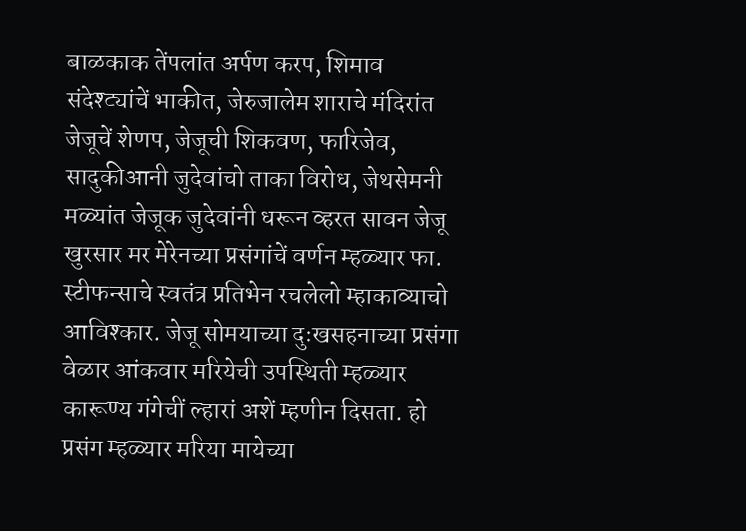बाळकाक तेंपलांत अर्पण करप, शिमाव संदेश्ट्यांचें भाकीत, जेरुजालेम शाराचे मंदिरांत जेजूचें शेणप, जेजूची शिकवण, फारिजेव, सादुकीआनी जुदेवांचो ताका विरोध, जेथसेमनी मळ्यांत जेजूक जुदेवांनी धरून व्हरत सावन जेजू खुरसार मर मेरेनच्या प्रसंगांचें वर्णन म्हळ्यार फा. स्टीफन्साचे स्वतंत्र प्रतिभेन रचलेलो म्हाकाव्याचो आविश्कार. जेजू सोमयाच्या दुःखसहनाच्या प्रसंगा वेळार आंकवार मरियेची उपस्थिती म्हळ्यार कारूण्य गंगेचीं ल्हारां अशें म्हणीन दिसता. हो प्रसंग म्हळ्यार मरिया मायेच्या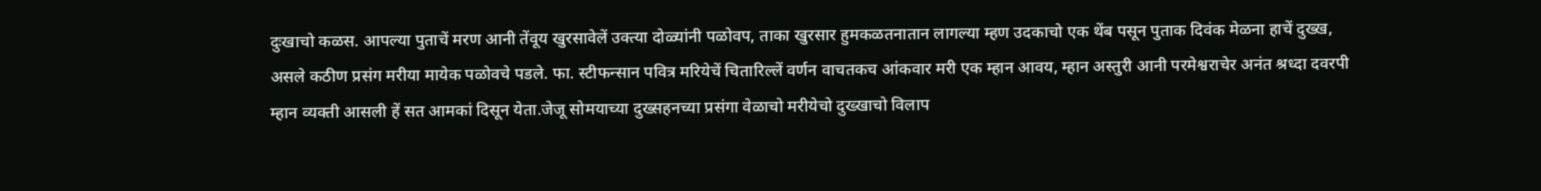दुःखाचो कळस. आपल्या पुताचें मरण आनी तेंवूय खुरसावेलें उक्त्या दोळ्यांनी पळोवप, ताका खुरसार हुमकळतनातान लागल्या म्हण उदकाचो एक थेंब पसून पुताक दिवंक मेळना हाचें दुख्ख, असले कठीण प्रसंग मरीया मायेक पळोवचे पडले. फा. स्टीफन्सान पवित्र मरियेचें चितारिल्लें वर्णन वाचतकच आंकवार मरी एक म्हान आवय, म्हान अस्तुरी आनी परमेश्वराचेर अनंत श्रध्दा दवरपी म्हान व्यक्ती आसली हें सत आमकां दिसून येता.जेजू सोमयाच्या दुख्सहनच्या प्रसंगा वेळाचो मरीयेचो दुख्खाचो विलाप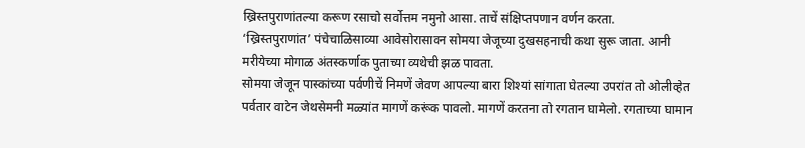ख्रिस्तपुराणांतल्या करूण रसाचो सर्वोत्तम नमुनो आसा. ताचें संक्षिप्तपणान वर्णन करता.
‘ख्रिस्तपुराणांत’ पंचेचाळिसाव्या आवेसोरासावन सोमया जेजूच्या दुखसहनाची कथा सुरू जाता. आनी मरीयेच्या मोगाळ अंतस्कर्णाक पुताच्या व्यथेची झळ पावता.
सोमया जेजून पास्कांच्या पर्वणीचें निमणें जेवण आपल्या बारा शिश्यां सांगाता घेतल्या उपरांत तो ओलीव्हेत पर्वतार वाटेन जेथसेमनी मळ्यांत मागणें करूंक पावलो. मागणें करतना तो रगतान घामेलो. रगताच्या घामान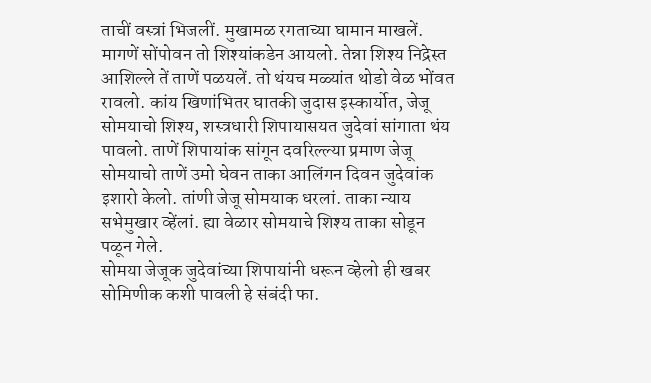ताचीं वस्त्रां भिजलीं. मुखामळ रगताच्या घामान माखलें. मागणें सोंपोवन तो शिश्यांकडेन आयलो. तेन्ना शिश्य निद्रेस्त आशिल्ले तें ताणें पळयलें. तो थंयच मळ्यांत थोडो वेळ भोंवत रावलो. कांय खिणांभितर घातकी जुदास इस्कार्योत, जेजू सोमयाचो शिश्य, शस्त्रधारी शिपायासयत जुदेवां सांगाता थंय पावलो. ताणें शिपायांक सांगून दवरिल्ल्या प्रमाण जेजू सोमयाचो ताणें उमो घेवन ताका आलिंगन दिवन जुदेवांक इशारो केलो. तांणी जेजू सोमयाक धरलां. ताका न्याय सभेमुखार व्हेंलां. ह्या वेळार सोमयाचे शिश्य ताका सोडून पळून गेले.
सोमया जेजूक जुदेवांच्या शिपायांनी धरून व्हेलो ही खबर सोमिणीक कशी पावली हे संबंदी फा.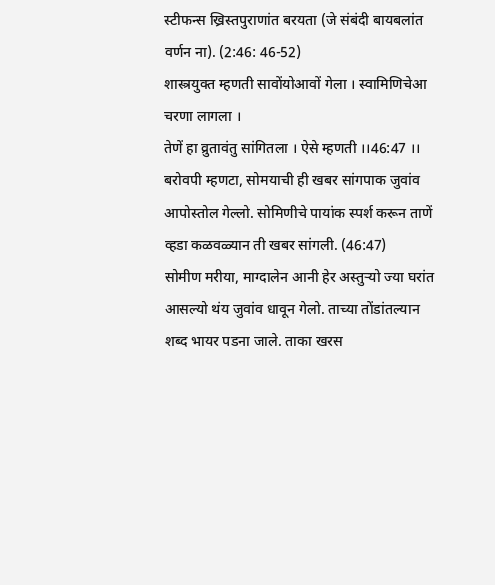स्टीफन्स ख्रिस्तपुराणांत बरयता (जे संबंदी बायबलांत वर्णन ना). (2:46: 46-52)
शास्त्रयुक्त म्हणती सावोंयोआवों गेला । स्वामिणिचेआ चरणा लागला ।
तेणें हा व्रुतावंतु सांगितला । ऐसे म्हणती ।।46:47 ।।
बरोवपी म्हणटा, सोमयाची ही खबर सांगपाक जुवांव आपोस्तोल गेल्लो. सोमिणीचे पायांक स्पर्श करून ताणें व्हडा कळवळ्यान ती खबर सांगली. (46:47)
सोमीण मरीया, माग्दालेन आनी हेर अस्तुऱ्यो ज्या घरांत आसल्यो थंय जुवांव धावून गेलो. ताच्या तोंडांतल्यान शब्द भायर पडना जाले. ताका खरस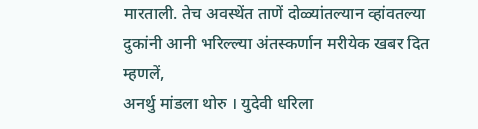मारताली. तेच अवस्थेंत ताणें दोळ्यांतल्यान व्हांवतल्या दुकांनी आनी भरिल्ल्या अंतस्कर्णान मरीयेक खबर दित म्हणलें,
अनर्थु मांडला थोरु । युदेवी धरिला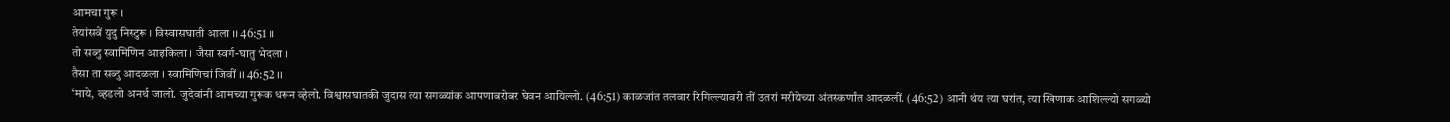आमचा गुरू ।
तेयांसवें युदु निस्टुरू । विस्वासघाती आला ।। 46:51 ।।
तो सब्दु स्वामिणिन आइकिला । जैसा स्वर्ग-घातु भेदला ।
तैसा ता सब्दु आदळला । स्वामिणिचां जिवीं ।। 46:52 ।।
‘माये, व्हडलो अनर्थ जालो. जुदेवांनी आमच्या गुरूक धरून व्हेलो. विश्वासघातकी जुदास त्या सगळ्यांक आपणाबरोबर घेवन आयिल्लो. (46:51) काळजांत तलवार रिगिल्ल्यावरी तीं उतरां मरीयेच्या अंतस्कर्णांत आदळलीं. (46:52) आनी थंय त्या घरांत, त्या खिणाक आशिल्ल्यो सगळ्यो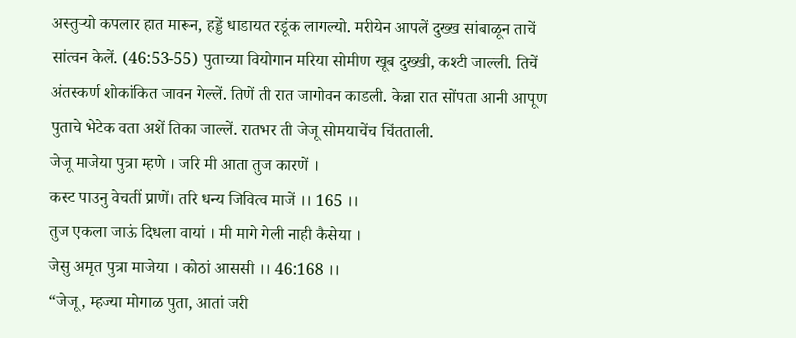अस्तुऱ्यो कपलार हात मारून, हड्डें धाडायत रडूंक लागल्यो. मरीयेन आपलें दुख्ख सांबाळून ताचें सांत्वन केलें. (46:53-55) पुताच्या वियोगान मरिया सोमीण खूब दुख्खी, कश्टी जाल्ली. तिचें अंतस्कर्ण शोकांकित जावन गेल्लें. तिणें ती रात जागोवन काडली. केन्ना रात सोंपता आनी आपूण पुताचे भेटेक वता अशें तिका जाल्लें. रातभर ती जेजू सोमयाचेंच चिंतताली.
जेजू माजेया पुत्रा म्हणे । जरि मी आता तुज कारणें ।
कस्ट पाउनु वेचतीं प्राणें। तरि धन्य जिवित्व माजें ।। 165 ।।
तुज एकला जाऊं दिधला वायां । मी मागे गेली नाही कैसेया ।
जेसु अमृत पुत्रा माजेया । कोठां आससी ।। 46:168 ।।
“जेजू, म्हज्या मोगाळ पुता, आतां जरी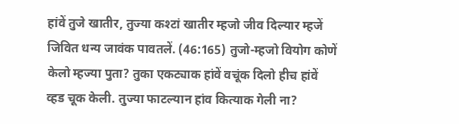हांवें तुजे खातीर, तुज्या कश्टां खातीर म्हजो जीव दिल्यार म्हजें जिवित धन्य जावंक पावतलें. (46:165) तुजो-म्हजो वियोग कोणें केलो म्हज्या पुता? तुका एकट्याक हांवें वचूंक दिलो हीच हांवें व्हड चूक केली. तुज्या फाटल्यान हांव कित्याक गेली ना?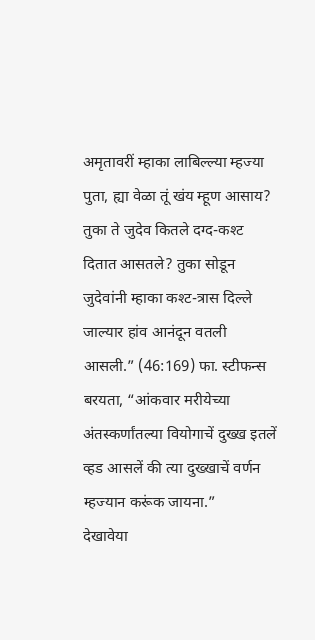अमृतावरीं म्हाका लाबिल्ल्या म्हज्या पुता, ह्या वेळा तूं खंय म्हूण आसाय? तुका ते जुदेव कितले दग्द-कश्ट दितात आसतले? तुका सोडून जुदेवांनी म्हाका कश्ट-त्रास दिल्ले जाल्यार हांव आनंदून वतली आसली.” (46:169) फा. स्टीफन्स बरयता, “आंकवार मरीयेच्या अंतस्कर्णांतल्या वियोगाचें दुख्ख इतलें व्हड आसलें की त्या दुख्खाचें वर्णन म्हज्यान करूंक जायना.”
देखावेया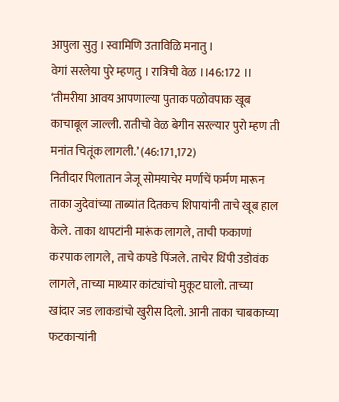आपुला सुतु । स्वामिणि उताविळि मनातु ।
वेगां सरलेया पुरे म्हणतु । रात्रिची वेळ ।।46:172 ।।
‘तीमरीया आवय आपणाल्या पुताक पळोवपाक खूब काचाबूल जाल्ली. रातीचो वेळ बेगीन सरल्यार पुरो म्हण ती मनांत चितूंक लागली.’ (46:171,172)
नितीदार पिलातान जेजू सोमयाचेर मर्णाचें फर्मण मारून ताका जुदेवांच्या ताब्यांत दितकच शिपायांनी ताचे खूब हाल केले. ताका थापटांनी मारूंक लागले, ताची फकाणां करपाक लागले, ताचे कपडे पिंजले. ताचेर थिंपी उडोवंक लागले, ताच्या माथ्यार कांट्यांचो मुकूट घालो. ताच्या खांदार जड लाकडांचो खुरीस दिलो. आनी ताका चाबकाच्या फटकाऱ्यांनी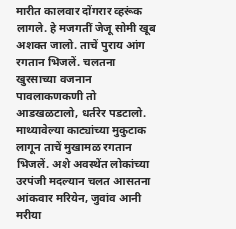मारीत कालवार दोंगरार व्हरूंक लागले. हे मजगतीं जेजू सोमी खूब अशक्त जालो. ताचें पुराय आंग रगतान भिजलें. चलतना खुरसाच्या वजनान पावलाकणकणी तो आडखळटालो, धर्तरेर पडटालो. माथ्यावेल्या काट्यांच्या मुकुटाक लागून ताचें मुखामळ रगतान भिजलें. अशे अवस्थेंत लोकांच्या उरपंजी मदल्यान चलत आसतना आंकवार मरियेन, जुवांव आनी मरीया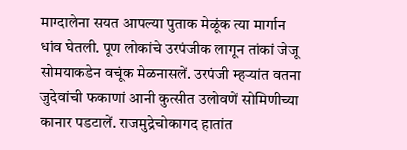माग्दालेना सयत आपल्या पुताक मेळूंक त्या मार्गान धांव घेतली. पूण लोकांचे उरपंजीक लागून तांकां जेजू सोमयाकडेन वचूंक मेळनासलें. उरपंजी म्हऱ्यांत वतना जुदेवांची फकाणां आनी कुत्सीत उलोवणें सोमिणीच्या कानार पडटालें. राजमुद्रेचोकागद हातांत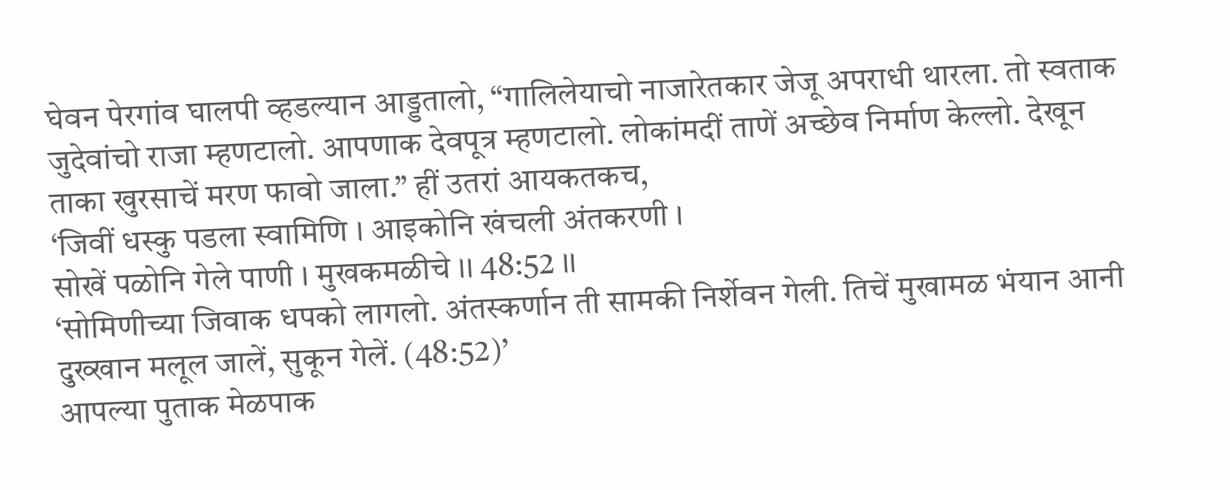घेवन पेरगांव घालपी व्हडल्यान आड्डतालो, “गालिलेयाचो नाजारेतकार जेजू अपराधी थारला. तो स्वताक जुदेवांचो राजा म्हणटालो. आपणाक देवपूत्र म्हणटालो. लोकांमदीं ताणें अच्छेव निर्माण केल्लो. देखून ताका खुरसाचें मरण फावो जाला.” हीं उतरां आयकतकच,
‘जिवीं धस्कु पडला स्वामिणि । आइकोनि खंचली अंतकरणी ।
सोखें पळोनि गेले पाणी । मुखकमळीचे ।। 48:52 ।।
‘सोमिणीच्या जिवाक धपको लागलो. अंतस्कर्णान ती सामकी निर्शेवन गेली. तिचें मुखामळ भंयान आनी दुख्खान मलूल जालें, सुकून गेलें. (48:52)’
आपल्या पुताक मेळपाक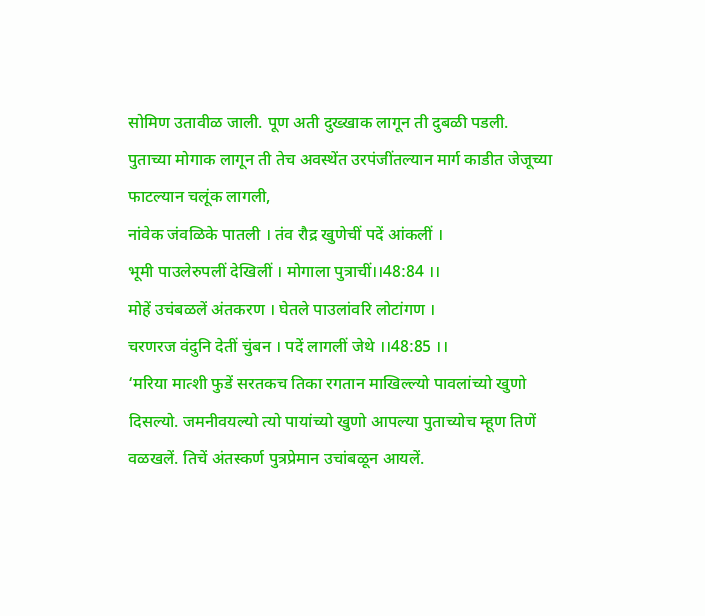सोमिण उतावीळ जाली. पूण अती दुख्खाक लागून ती दुबळी पडली. पुताच्या मोगाक लागून ती तेच अवस्थेंत उरपंजींतल्यान मार्ग काडीत जेजूच्या फाटल्यान चलूंक लागली,
नांवेक जंवळिके पातली । तंव रौद्र खुणेचीं पदें आंकलीं ।
भूमी पाउलेरुपलीं देखिलीं । मोगाला पुत्राचीं।।48:84 ।।
मोहें उचंबळलें अंतकरण । घेतले पाउलांवरि लोटांगण ।
चरणरज वंदुनि देतीं चुंबन । पदें लागलीं जेथे ।।48:85 ।।
‘मरिया मात्शी फुडें सरतकच तिका रगतान माखिल्ल्यो पावलांच्यो खुणो दिसल्यो. जमनीवयल्यो त्यो पायांच्यो खुणो आपल्या पुताच्योच म्हूण तिणें वळखलें. तिचें अंतस्कर्ण पुत्रप्रेमान उचांबळून आयलें.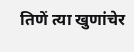तिणें त्या खुणांचेर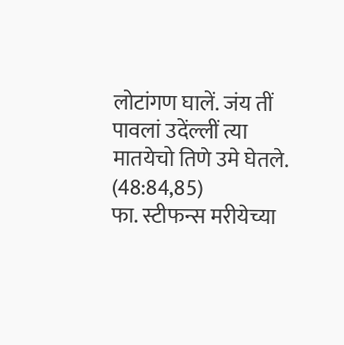लोटांगण घालें. जंय तीं पावलां उदेंल्लीं त्या मातयेचो तिणे उमे घेतले. (48:84,85)
फा. स्टीफन्स मरीयेच्या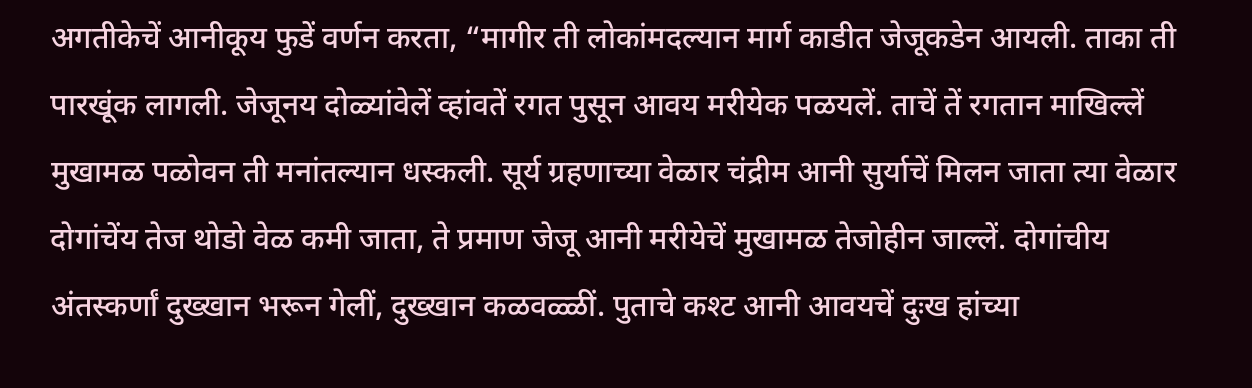अगतीकेचें आनीकूय फुडें वर्णन करता, “मागीर ती लोकांमदल्यान मार्ग काडीत जेजूकडेन आयली. ताका ती पारखूंक लागली. जेजूनय दोळ्यांवेलें व्हांवतें रगत पुसून आवय मरीयेक पळयलें. ताचें तें रगतान माखिल्लें मुखामळ पळोवन ती मनांतल्यान धस्कली. सूर्य ग्रहणाच्या वेळार चंद्रीम आनी सुर्याचें मिलन जाता त्या वेळार दोगांचेंय तेज थोडो वेळ कमी जाता, ते प्रमाण जेजू आनी मरीयेचें मुखामळ तेजोहीन जाल्लें. दोगांचीय अंतस्कर्णां दुख्खान भरून गेलीं, दुख्खान कळवळ्ळीं. पुताचे कश्ट आनी आवयचें दुःख हांच्या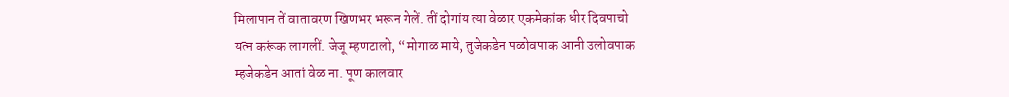मिलापान तें वातावरण खिणभर भरून गेलें. तीं दोगांय त्या वेळार एकमेकांक धीर दिवपाचो यत्न करूंक लागलीं. जेजू म्हणटालो, “मोगाळ माये, तुजेकडेन पळोवपाक आनी उलोवपाक म्हजेकडेन आतां वेळ ना. पूण कालवार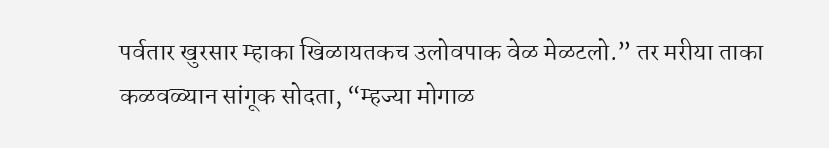पर्वतार खुरसार म्हाका खिळायतकच उलोवपाक वेळ मेळटलो.” तर मरीया ताका कळवळ्यान सांगूक सोदता, “म्हज्या मोगाळ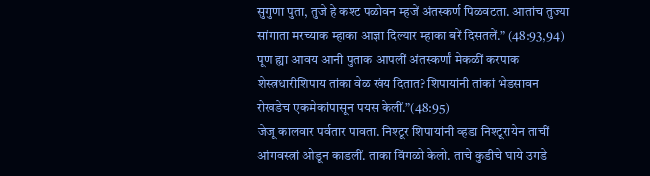सुगुणा पुता, तुजे हे कश्ट पळोवन म्हजें अंतस्कर्ण पिळवटता. आतांच तुज्या सांगाता मरच्याक म्हाका आज्ञा दिल्यार म्हाका बरें दिसतलें.” (48:93,94) पूण ह्या आवय आनी पुताक आपलीं अंतस्कर्णां मेकळीं करपाक शेस्त्रधारीशिपाय तांका वेळ खंय दितात? शिपायांनी तांकां भेडसावन रोखडेच एकमेकांपासून पयस केलीं.”(48:95)
जेजू कालवार पर्वतार पावता. निश्टूर शिपायांनी व्हडा निश्टूरायेन ताचीं आंगवस्त्रां ओडून काडलीं. ताका विंगळो केलो. ताचे कुडीचे घाये उगडे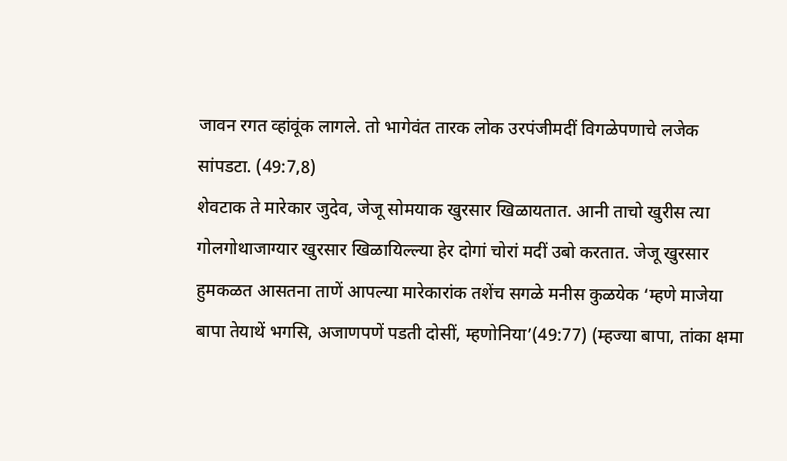जावन रगत व्हांवूंक लागले. तो भागेवंत तारक लोक उरपंजीमदीं विगळेपणाचे लजेक सांपडटा. (49:7,8)
शेवटाक ते मारेकार जुदेव, जेजू सोमयाक खुरसार खिळायतात. आनी ताचो खुरीस त्या गोलगोथाजाग्यार खुरसार खिळायिल्ल्या हेर दोगां चोरां मदीं उबो करतात. जेजू खुरसार हुमकळत आसतना ताणें आपल्या मारेकारांक तशेंच सगळे मनीस कुळयेक ‘म्हणे माजेया बापा तेयाथें भगसि, अजाणपणें पडती दोसीं, म्हणोनिया’(49:77) (म्हज्या बापा, तांका क्षमा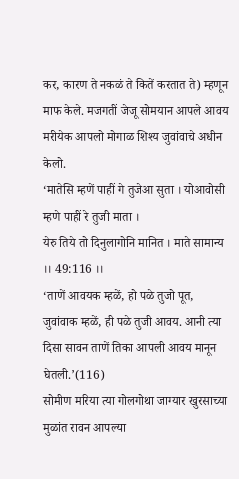कर, कारण ते नकळं ते कितें करतात ते) म्हणून माफ केले. मजगतीं जेजू सोमयान आपले आवय मरीयेक आपलो मोगाळ शिश्य जुवांवाचे अधीन केलो.
‘मातेसि म्हणें पाहीं गे तुजेआ सुता । योआवोसी म्हणे पाहीं रे तुजी माता ।
येरु तिये तो दिनुलागोनि मानित । माते सामान्य ।। 49:116 ।।
‘ताणें आवयक म्हळें, हो पळे तुजो पूत, जुवांवाक म्हळें, ही पळे तुजी आवय. आनी त्या दिसा सावन ताणें तिका आपली आवय मानून घेतली.’(116)
सोमीण मरिया त्या गोलगोथा जाग्यार खुरसाच्या मुळांत रावन आपल्या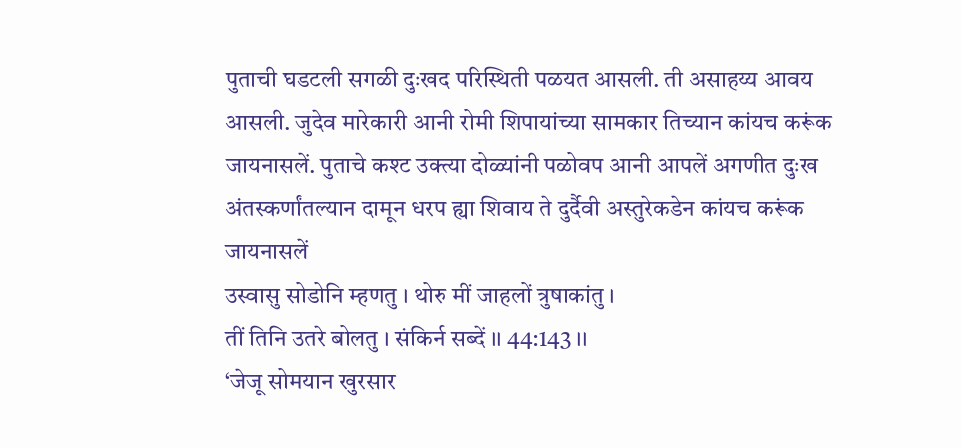पुताची घडटली सगळी दुःखद परिस्थिती पळयत आसली. ती असाहय्य आवय आसली. जुदेव मारेकारी आनी रोमी शिपायांच्या सामकार तिच्यान कांयच करूंक जायनासलें. पुताचे कश्ट उक्त्या दोळ्यांनी पळोवप आनी आपलें अगणीत दुःख अंतस्कर्णांतल्यान दामून धरप ह्या शिवाय ते दुर्दैवी अस्तुरेकडेन कांयच करूंक जायनासलें
उस्वासु सोडोनि म्हणतु । थोरु मीं जाहलों त्रुषाकांतु ।
तीं तिनि उतरे बोलतु । संकिर्न सब्दें ।। 44:143 ।।
‘जेजू सोमयान खुरसार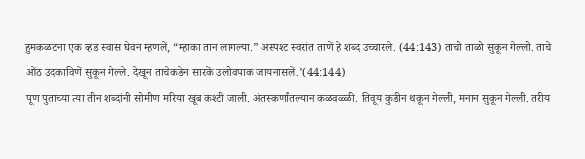हुमकळटना एक व्हड स्वास घेवन म्हणलें, “म्हाका तान लागल्या.” अस्पश्ट स्वरांत ताणें हे शब्द उच्चारले. (44:143) ताचो ताळो सुकून गेल्लो. ताचे ओंठ उदकाविणें सुकून गेल्ले. देखून ताचेकडेन सारकें उलोवपाक जायनासलें.’(44:144)
पूण पुताच्या त्या तीन शब्दांनी सोमीण मरिया खूब कश्टी जाली. अंतस्कर्णांतल्यान कळवळ्ळी. तिवूय कुडीन थकून गेल्ली, मनान सुकून गेल्ली. तरीय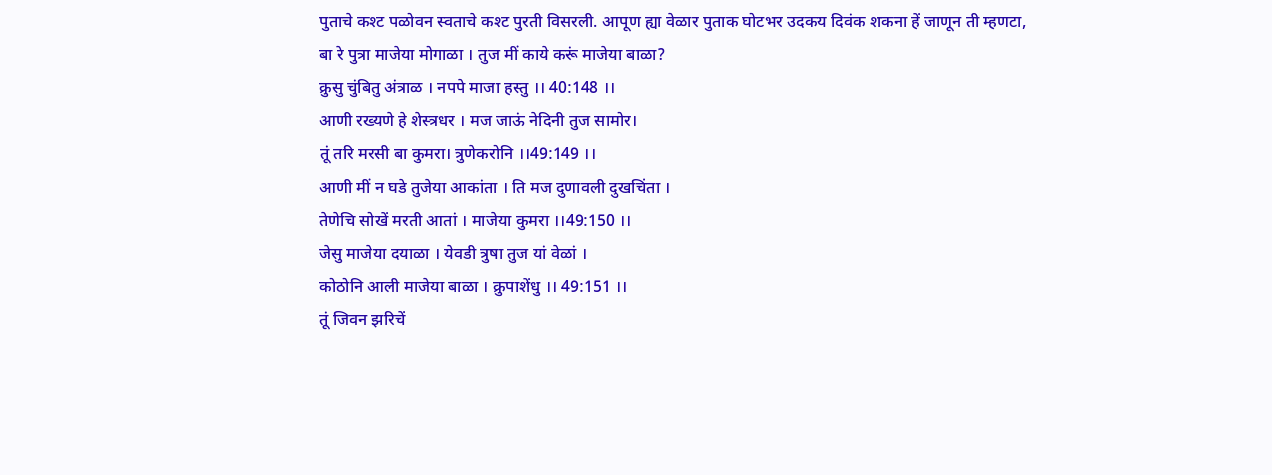पुताचे कश्ट पळोवन स्वताचे कश्ट पुरती विसरली. आपूण ह्या वेळार पुताक घोटभर उदकय दिवंक शकना हें जाणून ती म्हणटा,
बा रे पुत्रा माजेया मोगाळा । तुज मीं काये करूं माजेया बाळा?
क्रुसु चुंबितु अंत्राळ । नपपे माजा हस्तु ।। 40:148 ।।
आणी रख्यणे हे शेस्त्रधर । मज जाऊं नेदिनी तुज सामोर।
तूं तरि मरसी बा कुमरा। त्रुणेकरोनि ।।49:149 ।।
आणी मीं न घडे तुजेया आकांता । ति मज दुणावली दुखचिंता ।
तेणेचि सोखें मरती आतां । माजेया कुमरा ।।49:150 ।।
जेसु माजेया दयाळा । येवडी त्रुषा तुज यां वेळां ।
कोठोनि आली माजेया बाळा । क्रुपाशेंधु ।। 49:151 ।।
तूं जिवन झरिचें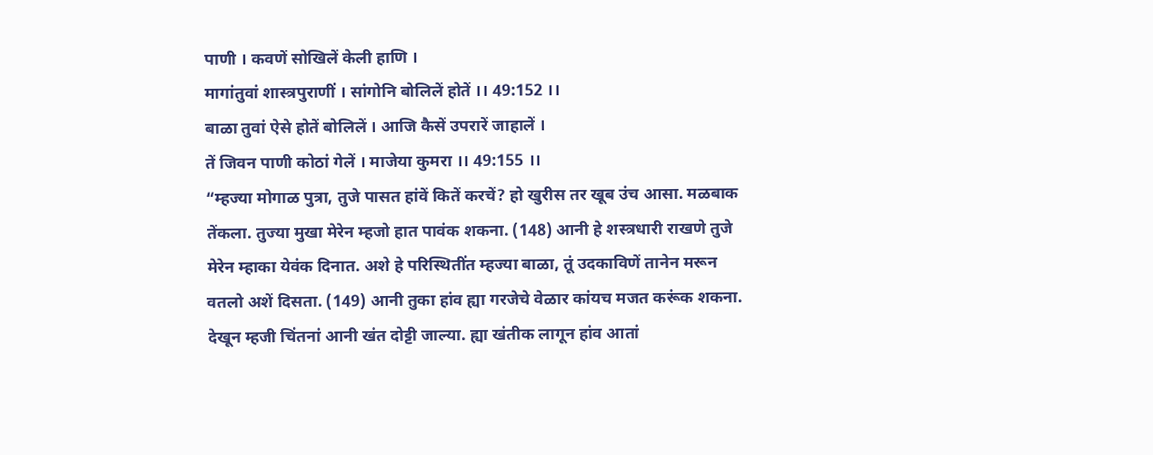पाणी । कवणें सोखिलें केली हाणि ।
मागांतुवां शास्त्रपुराणीं । सांगोनि बोलिलें होतें ।। 49:152 ।।
बाळा तुवां ऐसे होतें बोलिलें । आजि कैसें उपरारें जाहालें ।
तें जिवन पाणी कोठां गेलें । माजेया कुमरा ।। 49:155 ।।
“म्हज्या मोगाळ पुत्रा, तुजे पासत हांवें कितें करचें? हो खुरीस तर खूब उंच आसा. मळबाक तेंकला. तुज्या मुखा मेरेन म्हजो हात पावंक शकना. (148) आनी हे शस्त्रधारी राखणे तुजे मेरेन म्हाका येवंक दिनात. अशे हे परिस्थितींत म्हज्या बाळा, तूं उदकाविणें तानेन मरून वतलो अशें दिसता. (149) आनी तुका हांव ह्या गरजेचे वेळार कांयच मजत करूंक शकना. देखून म्हजी चिंतनां आनी खंत दोट्टी जाल्या. ह्या खंतीक लागून हांव आतां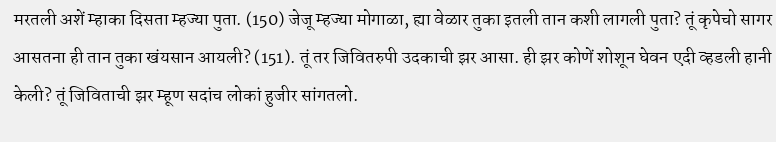मरतली अशें म्हाका दिसता म्हज्या पुता. (150) जेजू म्हज्या मोगाळा, ह्या वेळार तुका इतली तान कशी लागली पुता? तूं कृपेचो सागर आसतना ही तान तुका खंयसान आयली? (151). तूं तर जिवितरुपी उदकाची झर आसा. ही झर कोणें शोशून घेवन एदी व्हडली हानी केली? तूं जिविताची झर म्हूण सदांच लोकां हुजीर सांगतलो.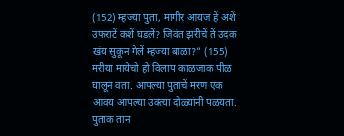(152) म्हज्या पुता, मागीर आयज हें अशें उफराटें कशें घडलें? जिवंत झरीचें तें उदक खंय सुकून गेलें म्हज्या बाळा?” (155)
मरीया मायेचो हो विलाप काळजाक पीळ घालून वता. आपल्या पुताचें मरण एक आवय आपल्या उक्त्या दोळ्यांनी पळयता. पुताक तान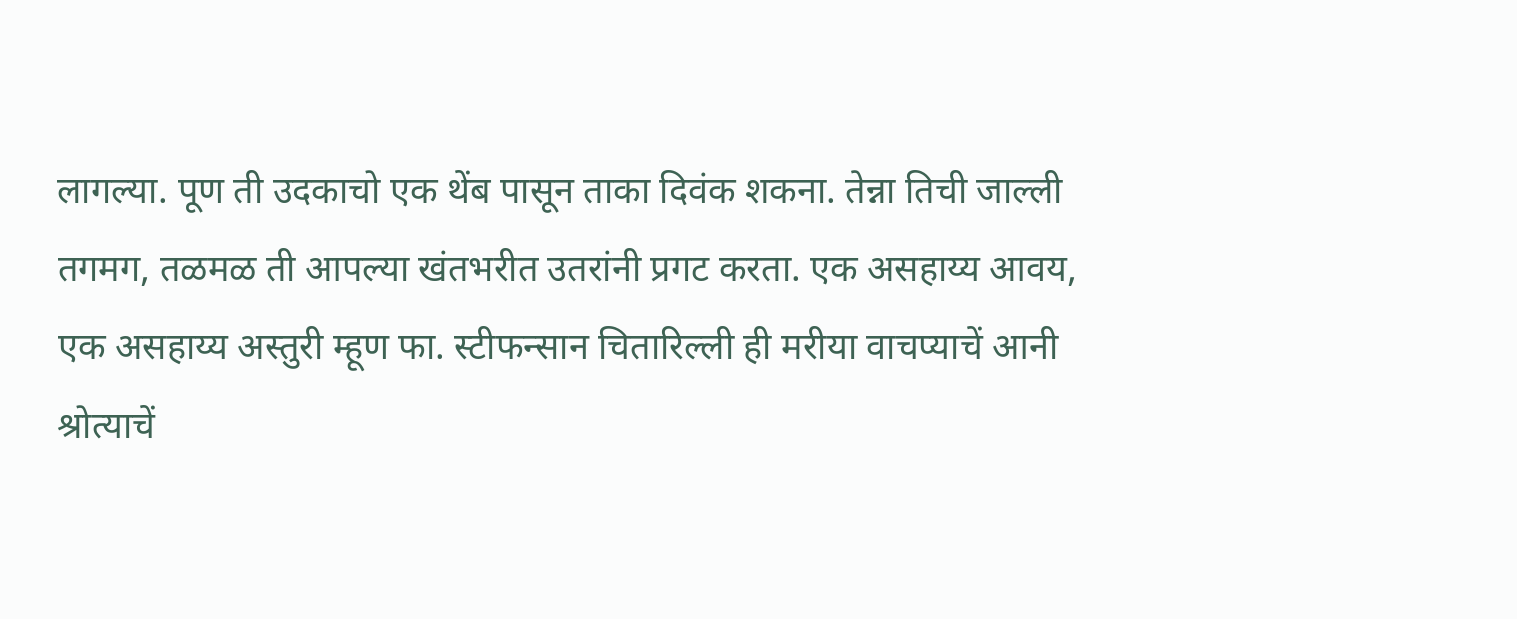लागल्या. पूण ती उदकाचो एक थेंब पासून ताका दिवंक शकना. तेन्ना तिची जाल्ली तगमग, तळमळ ती आपल्या खंतभरीत उतरांनी प्रगट करता. एक असहाय्य आवय, एक असहाय्य अस्तुरी म्हूण फा. स्टीफन्सान चितारिल्ली ही मरीया वाचप्याचें आनी श्रोत्याचें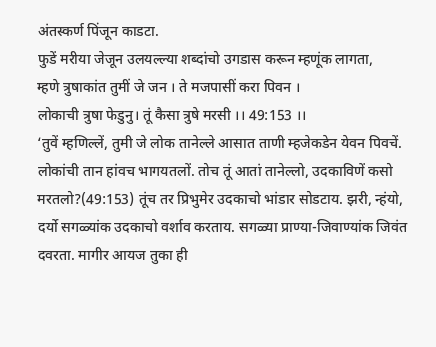अंतस्कर्ण पिंजून काडटा.
फुडें मरीया जेजून उलयल्ल्या शब्दांचो उगडास करून म्हणूंक लागता,
म्हणे त्रुषाकांत तुमीं जे जन । ते मजपासीं करा पिवन ।
लोकाची त्रुषा फेडुनु। तूं कैसा त्रुषे मरसी ।। 49:153 ।।
‘तुवें म्हणिल्लें, तुमी जे लोक तानेल्ले आसात ताणी म्हजेकडेन येवन पिवचें. लोकांची तान हांवच भागयतलों. तोच तूं आतां तानेल्लो, उदकाविणें कसो मरतलो?(49:153) तूंच तर प्रिभुमेर उदकाचो भांडार सोडटाय. झरी, न्हंयो, दर्यो सगळ्यांक उदकाचो वर्शाव करताय. सगळ्या प्राण्या-जिवाण्यांक जिवंत दवरता. मागीर आयज तुका ही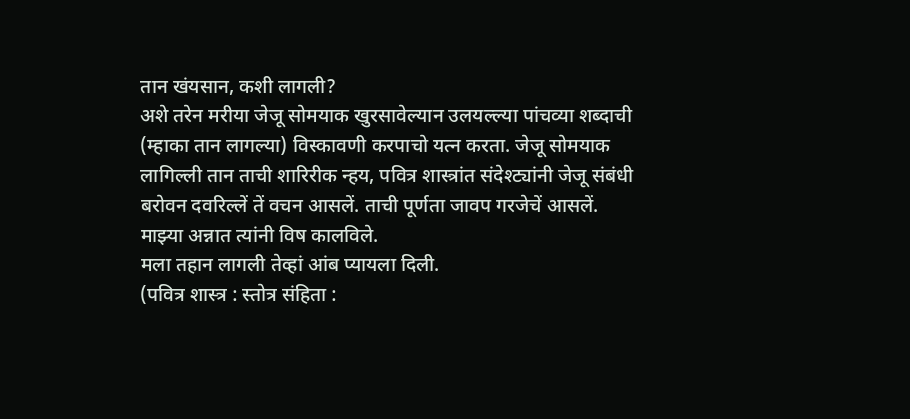तान खंयसान, कशी लागली?
अशे तरेन मरीया जेजू सोमयाक खुरसावेल्यान उलयल्ल्या पांचव्या शब्दाची (म्हाका तान लागल्या) विस्कावणी करपाचो यत्न करता. जेजू सोमयाक लागिल्ली तान ताची शारिरीक न्हय, पवित्र शास्त्रांत संदेश्ट्यांनी जेजू संबंधी बरोवन दवरिल्लें तें वचन आसलें. ताची पूर्णता जावप गरजेचें आसलें.
माझ्या अन्नात त्यांनी विष कालविले.
मला तहान लागली तेव्हां आंब प्यायला दिली.
(पवित्र शास्त्र : स्तोत्र संहिता :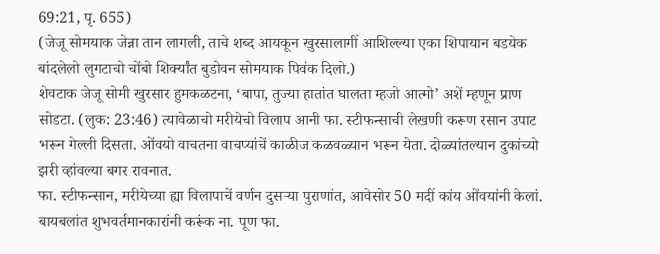69:21, पृ. 655)
(जेजू सोमयाक जेन्ना तान लागली, ताचे शब्द आयकून खुरसालागीं आशिल्ल्या एका शिपायान बडयेक बांदलेलो लुगटाचो चोंबो शिर्क्यांत बुडोवन सोमयाक पिवंक दिलो.)
शेवटाक जेजू सोमी खुरसार हुमकळटना, ‘बापा, तुज्या हातांत घालता म्हजो आत्मो’ अशें म्हणून प्राण सोडटा. (लुक: 23:46) त्यावेळाचो मरीयेचो विलाप आनी फा. स्टीफन्साची लेखणी करूण रसान उपाट भरून गेल्ली दिसता. ओंवयो वाचतना वाचप्यांचें काळीज कळवळ्यान भरून येता. दोळ्यांतल्यान दुकांच्यो झरी व्हांवल्या बगर रावनात.
फा. स्टीफन्सान, मरीयेच्या ह्या विलापाचें वर्णन दुसऱ्या पुराणांत, आवेसोर 50 मदीं कांय ओंवयांनी केलां. बायबलांत शुभवर्तमानकारांनी करूंक ना. पूण फा.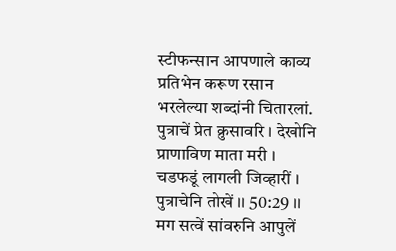स्टीफन्सान आपणाले काव्य प्रतिभेन करूण रसान भरलेल्या शब्दांनी चितारलां.
पुत्राचें प्रेत क्रुसावरि । देखोनि प्राणाविण माता मरी ।
चडफडूं लागली जिव्हारीं । पुत्राचेनि तोखें ।। 50:29 ।।
मग सत्वें सांवरुनि आपुलें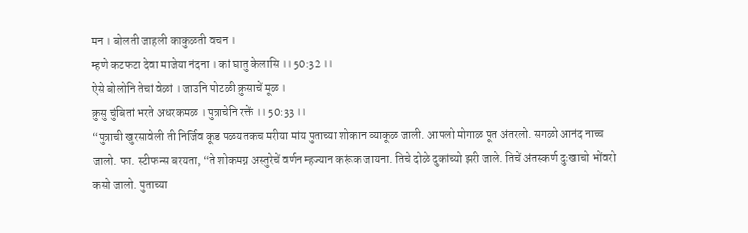मन । बोलती जाहली काकुळती वचन ।
म्हणे कटफटा देवा माजेया नंदना । कां घातु केलासि ।। 50:32 ।।
ऐसे बोलोनि तेचां वेळां । जाउनि पोटळी क्रुसाचें मूळ ।
क्रुसु चुंबितां भरते अधरकमळ । पुत्राचेनि रक्तें ।। 50:33 ।।
“पुत्राची खुरसावेली ती निर्जिव कूड पळयतकच मरीया मांय पुताच्या शोकान व्याकूळ जाली. आपलो मोगाळ पूत अंतरलो. सगळो आनंद नाच्च जालो. फा. स्टीफन्स बरयता, “ते शोकमग्न अस्तुरेचें वर्णन म्हज्यान करूंक जायना. तिचे दोळे दुकांच्यो झरी जाले. तिचें अंतस्कर्ण दुःखाचो भोंवरो कसो जालो. पुताच्या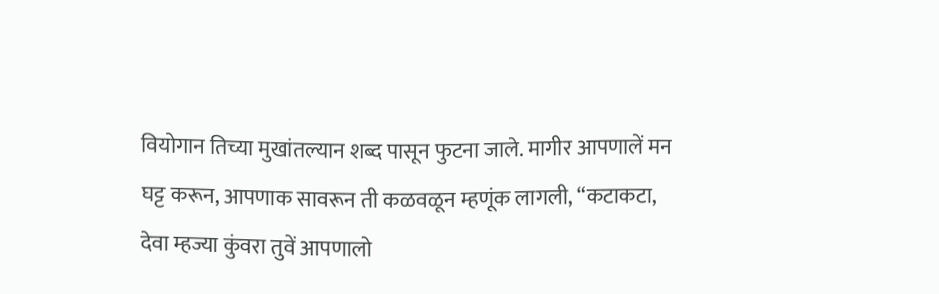वियोगान तिच्या मुखांतल्यान शब्द पासून फुटना जाले. मागीर आपणालें मन घट्ट करून, आपणाक सावरून ती कळवळून म्हणूंक लागली, “कटाकटा, देवा म्हज्या कुंवरा तुवें आपणालो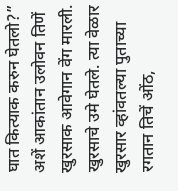घात कित्याक करुन घेतलो?” अशें आकांतान उलोवन तिणें खुरसाक आवेगान वेंग मारली. खुरसाचे उमे घेतले. त्या वेळार खुरसार व्हांवतल्या पुताच्या रगतान तिचें ओंठ,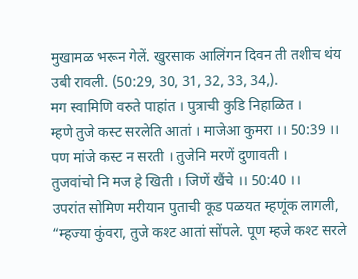मुखामळ भरून गेलें. खुरसाक आलिंगन दिवन ती तशीच थंय उबी रावली. (50:29, 30, 31, 32, 33, 34,).
मग स्वामिणि वरुते पाहांत । पुत्राची कुडि निहाळित ।
म्हणे तुजे कस्ट सरलेति आतां । माजेआ कुमरा ।। 50:39 ।।
पण मांजे कस्ट न सरती । तुजेनि मरणें दुणावती ।
तुजवांचो नि मज हे खिती । जिणें खैंचे ।। 50:40 ।।
उपरांत सोमिण मरीयान पुताची कूड पळयत म्हणूंक लागली, “म्हज्या कुंवरा, तुजे कश्ट आतां सोंपले. पूण म्हजे कश्ट सरले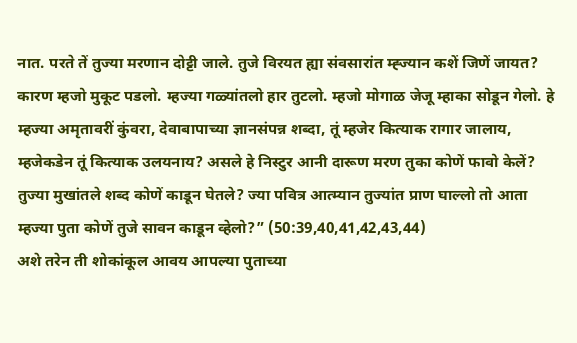नात. परते तें तुज्या मरणान दोट्टी जाले. तुजे विरयत ह्या संवसारांत म्ह्ज्यान कशें जिणें जायत? कारण म्हजो मुकूट पडलो. म्हज्या गळ्यांतलो हार तुटलो. म्हजो मोगाळ जेजू म्हाका सोडून गेलो. हे म्हज्या अमृतावरीं कुंवरा, देवाबापाच्या ज्ञानसंपन्न शब्दा, तूं म्हजेर कित्याक रागार जालाय, म्हजेकडेन तूं कित्याक उलयनाय? असले हे निस्टुर आनी दारूण मरण तुका कोणें फावो केलें? तुज्या मुखांतले शब्द कोणें काडून घेतले? ज्या पवित्र आत्म्यान तुज्यांत प्राण घाल्लो तो आता म्हज्या पुता कोणें तुजे सावन काडून व्हेलो?” (50:39,40,41,42,43,44)
अशे तरेन ती शोकांकूल आवय आपल्या पुताच्या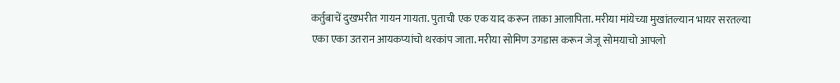कर्तुबाचें दुखभरीत गायन गायता. पुताची एक एक याद करून ताका आलापिता. मरीया मांयेच्या मुखांतल्यान भायर सरतल्या एका एका उतरान आयकप्यांचो थरकांप जाता. मरीया सोमिण उगडास करून जेजू सोमयाचो आपलो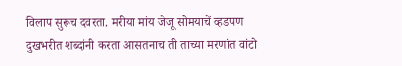विलाप सुरूच दवरता. मरीया मांय जेजू सोमयाचें व्हडपण दुखभरीत शब्दांनी करता आसतनाच ती ताच्या मरणांत वांटो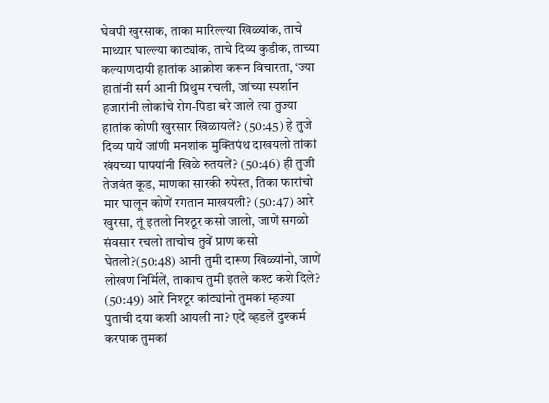घेवपी खुरसाक, ताका मारिल्ल्या खिळ्यांक, ताचे माथ्यार घाल्ल्या काट्यांक, ताचे दिव्य कुडीक, ताच्या कल्याणदायी हातांक आक्रोश करून विचारता, ‘ज्या हातांनी सर्ग आनी प्रिथुम रचली, जांच्या स्पर्शान हजारांनी लोकांचे रोग-पिडा बरे जाले त्या तुज्या हातांक कोणी खुरसार खिळायलें? (50:45) हे तुजे दिव्य पायें जांणी मनशांक मुक्तिपंथ दाखयलो तांकां खंयच्या पापयांनी खिळे रुतयलें? (50:46) ही तुजी तेजवंत कूड, माणका सारकी रुपेस्त, तिका फारांचो मार घालून कोणें रगतान माखयली? (50:47) आरे खुरसा, तूं इतलो निश्ठूर कसो जालो, जाणें सगळो संवसार रचलो ताचोच तुवें प्राण कसो घेतलो?(50:48) आनी तुमी दारूण खिळ्यांनो, जाणें लोखण निर्मिलें, ताकाच तुमी इतले कश्ट कशे दिले? (50:49) आरे निश्टूर कांट्यांनो तुमकां म्हज्या पुताची दया कशी आयली ना? एदें व्हडलें दुश्कर्म करपाक तुमकां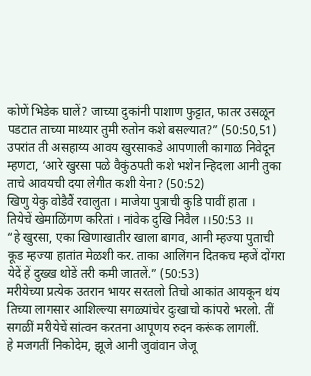कोणें भिडेक घालें? जाच्या दुकांनी पाशाण फुट्टात, फातर उसळून पडटात ताच्या माथ्यार तुमी रुतोन कशे बसल्यात?” (50:50,51)
उपरांत ती असहाय्य आवय खुरसाकडे आपणाली कागाळ निवेदून म्हणटा, ‘आरे खुरसा पळे वैकुंठपती कशे भशेन न्हिदला आनी तुका ताचे आवयची दया लेगीत कशी येना? (50:52)
खिणु येकु वोडैवैं रवालुता । माजेया पुत्राची कुडि पावीं हाता ।
तियेचें खेमाळिंगण करितां । नांवेक दुखि निवैल ।।50:53 ।।
“हे खुरसा, एका खिणाखातीर खाला बागव, आनी म्हज्या पुताची कूड म्हज्या हातांत मेळशी कर. ताका आलिंगन दितकच म्हजें दोंगरा येदें हें दुख्ख थोडें तरी कमी जातलें.” (50:53)
मरीयेच्या प्रत्येक उतरान भायर सरतलो तिचो आकांत आयकून थंय तिच्या लागसार आशिल्ल्या सगळ्यांचेर दुःखाचो कांपरो भरलो. तीं सगळीं मरीयेचें सांत्वन करतना आपूणय रुदन करूंक लागलीं.
हे मजगतीं निकोदेम, झूजे आनी जुवांवान जेजू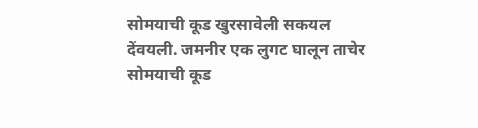सोमयाची कूड खुरसावेली सकयल देंवयली. जमनीर एक लुगट घालून ताचेर सोमयाची कूड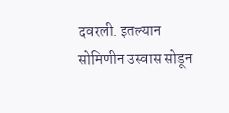दवरली. इतल्यान सोमिणीन उस्वास सोडून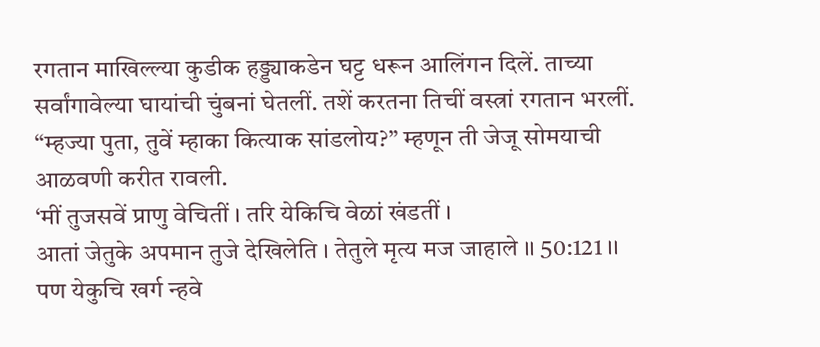रगतान माखिल्ल्या कुडीक हड्ड्याकडेन घट्ट धरून आलिंगन दिलें. ताच्या सर्वांगावेल्या घायांची चुंबनां घेतलीं. तशें करतना तिचीं वस्त्रां रगतान भरलीं. “म्हज्या पुता, तुवें म्हाका कित्याक सांडलोय?” म्हणून ती जेजू सोमयाची आळवणी करीत रावली.
‘मीं तुजसवें प्राणु वेचितीं । तरि येकिचि वेळां खंडतीं ।
आतां जेतुके अपमान तुजे देखिलेति । तेतुले मृत्य मज जाहाले ।। 50:121 ।।
पण येकुचि खर्ग न्हवे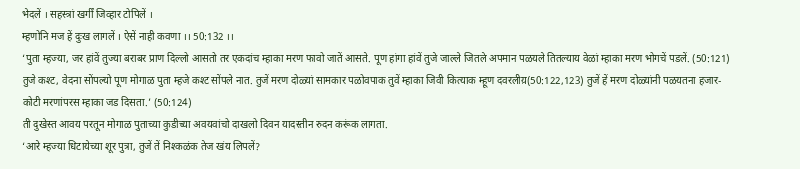भेदलें । सहस्त्रां खर्गीं जिव्हार टोपिलें ।
म्हणोनि मज हें दुःख लागलें । ऐसें नाही कवणा ।। 50:132 ।।
‘पुता म्हज्या, जर हांवें तुज्या बराबर प्राण दिल्लो आसतो तर एकदांच म्हाका मरण फावो जातें आसते. पूण हांगा हांवें तुजे जाल्ले जितले अपमान पळयले तितल्याय वेळां म्हाका मरण भोगचें पडलें. (50:121) तुजे कश्ट, वेदना सोंपल्यो पूण मोगाळ पुता म्हजे कश्ट सोंपले नात. तुजें मरण दोळ्यां सामकार पळोवपाक तुवें म्हाका जिवी कित्याक म्हूण दवरलीय़(50:122,123) तुजें हें मरण दोळ्यांनी पळयतना हजार-कोटी मरणांपरस म्हाका जड दिसता.’ (50:124)
ती दुखेस्त आवय परतून मोगाळ पुताच्या कुडीच्या अवयवांचो दाखलो दिवन यादस्तीन रुदन करूंक लागता.
‘आरे म्हज्या धिटायेच्या शूर पुत्रा, तुजें तें निश्कळंक तेज खंय लिपलें?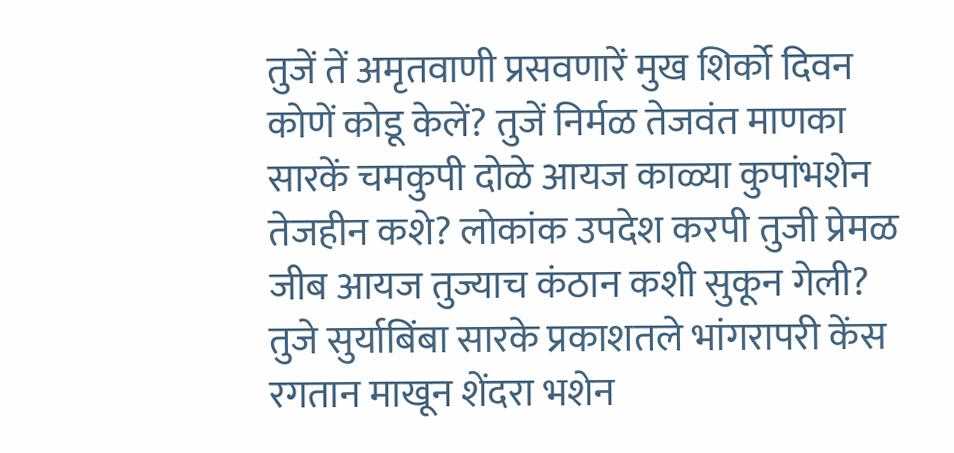तुजें तें अमृतवाणी प्रसवणारें मुख शिर्को दिवन कोणें कोडू केलें? तुजें निर्मळ तेजवंत माणका सारकें चमकुपी दोळे आयज काळ्या कुपांभशेन तेजहीन कशे? लोकांक उपदेश करपी तुजी प्रेमळ जीब आयज तुज्याच कंठान कशी सुकून गेली? तुजे सुर्याबिंबा सारके प्रकाशतले भांगरापरी केंस रगतान माखून शेंदरा भशेन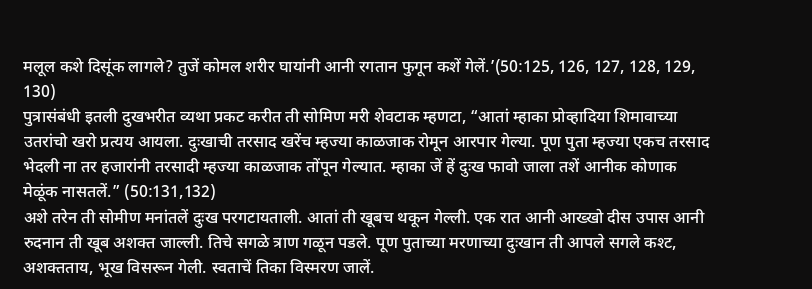मलूल कशे दिसूंक लागले? तुजें कोमल शरीर घायांनी आनी रगतान फुगून कशें गेलें.’(50:125, 126, 127, 128, 129, 130)
पुत्रासंबंधी इतली दुखभरीत व्यथा प्रकट करीत ती सोमिण मरी शेवटाक म्हणटा, “आतां म्हाका प्रोव्हादिया शिमावाच्या उतरांचो खरो प्रत्यय आयला. दुःखाची तरसाद खरेंच म्हज्या काळजाक रोमून आरपार गेल्या. पूण पुता म्हज्या एकच तरसाद भेदली ना तर हजारांनी तरसादी म्हज्या काळजाक तोंपून गेल्यात. म्हाका जें हें दुःख फावो जाला तशें आनीक कोणाक मेळूंक नासतलें.” (50:131,132)
अशे तरेन ती सोमीण मनांतलें दुःख परगटायताली. आतां ती खूबच थकून गेल्ली. एक रात आनी आख्खो दीस उपास आनी रुदनान ती खूब अशक्त जाल्ली. तिचे सगळे त्राण गळून पडले. पूण पुताच्या मरणाच्या दुःखान ती आपले सगले कश्ट, अशक्तताय, भूख विसरून गेली. स्वताचें तिका विस्मरण जालें.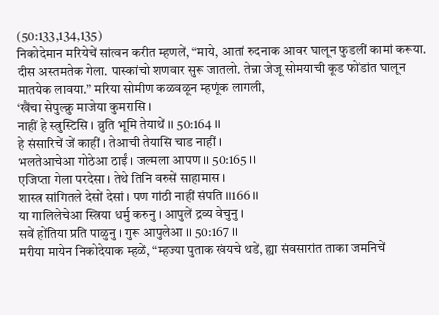(50:133,134,135)
निकोदेमान मरियेचें सांत्वन करीत म्हणलें, “माये, आतां रुदनाक आवर घालून फुडलीं कामां करूया. दीस अस्तमतेक गेला. पास्कांचो शणवार सुरू जातलो. तेन्ना जेजू सोमयाची कूड फोंडांत घालून मातयेक लावया.” मरिया सोमीण कळवळून म्हणूंक लागली,
‘खैंचा सेपुल्क्रु माजेया कुमरासि ।
नाहीं हे स्त्रुस्टिसि । व्रुति भूमि तेयाथें ।। 50:164 ।।
हे संसारिचें जें काहीं । तेआची तेयासि चाड नाहीं ।
भलतेआचेआ गोठेआ ठाईं । जल्मला आपण ।। 50:165 ।।
एजिप्ता गेला परदेसा । तेथे तिनि वरुसें साहामास ।
शास्त्र सांगितले देसों देसां । पण गांठी नाहीं संपति ।।166 ।।
या गालिलेचेआ स्त्रिया धर्मु करुनु । आपुलें द्रव्य वेचुनु ।
सवें होंतिया प्रति पाळुनु । गुरू आपुलेआ ।। 50:167 ।।
मरीया मायेन निकोदेयाक म्हळें, “म्हज्या पुताक खंयचे थडें, ह्या संवसारांत ताका जमनिचें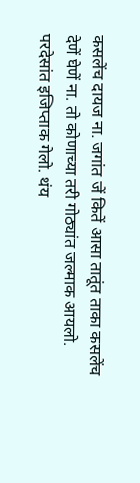कसलेंच दायज ना. जगांत जें कितें आसा तातूंत ताका कसलेंच देणें घेणें ना. तो कोणाच्या तरी गोठ्यांत जल्माक आयलो. परदेसांत इजिप्ताक गेलो. थंय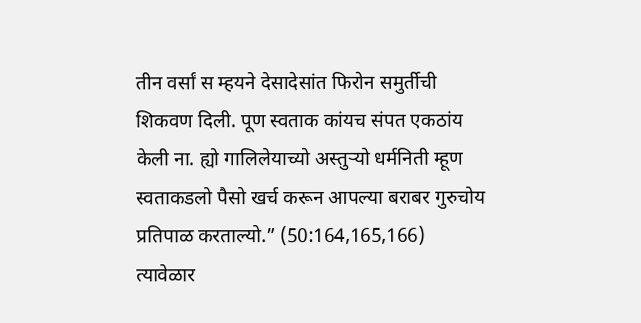तीन वर्सां स म्हयने देसादेसांत फिरोन समुर्तीची शिकवण दिली. पूण स्वताक कांयच संपत एकठांय केली ना. ह्यो गालिलेयाच्यो अस्तुऱ्यो धर्मनिती म्हूण स्वताकडलो पैसो खर्च करून आपल्या बराबर गुरुचोय प्रतिपाळ करताल्यो.” (50:164,165,166)
त्यावेळार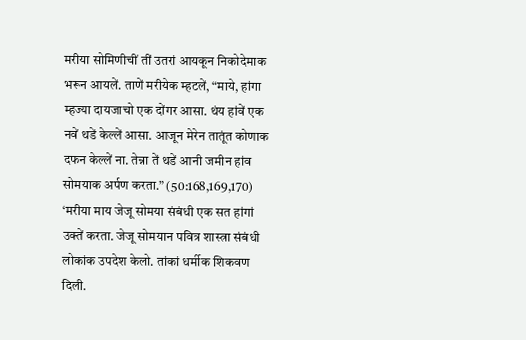मरीया सोमिणीचीं तीं उतरां आयकून निकोदेमाक भरून आयलें. ताणें मरीयेक म्हटलें, “माये, हांगा म्हज्या दायजाचो एक दोंगर आसा. थंय हांवें एक नवें थडें केल्लें आसा. आजून मेरेन तातूंत कोणाक दफन केल्लें ना. तेन्ना तें थडें आनी जमीन हांव सोमयाक अर्पण करता.” (50:168,169,170)
‘मरीया माय जेजू सोमया संबंधी एक सत हांगां उक्तें करता. जेजू सोमयान पवित्र शास्त्रा संबंधी लोकांक उपदेश केलो. तांकां धर्मीक शिकवण दिली.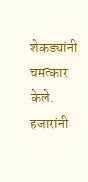शेकड्यांनी चमत्कार केले. हजारांनी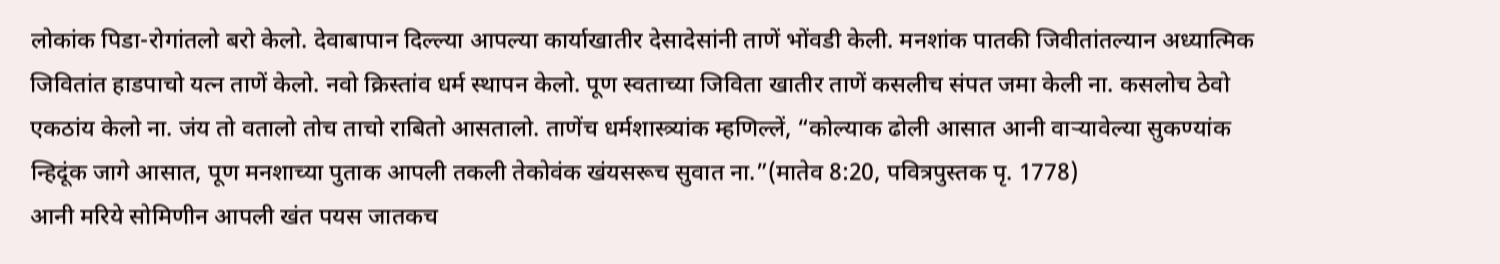लोकांक पिडा-रोगांतलो बरो केलो. देवाबापान दिल्ल्या आपल्या कार्याखातीर देसादेसांनी ताणें भोंवडी केली. मनशांक पातकी जिवीतांतल्यान अध्यात्मिक जिवितांत हाडपाचो यत्न ताणें केलो. नवो क्रिस्तांव धर्म स्थापन केलो. पूण स्वताच्या जिविता खातीर ताणें कसलीच संपत जमा केली ना. कसलोच ठेवो एकठांय केलो ना. जंय तो वतालो तोच ताचो राबितो आसतालो. ताणेंच धर्मशास्त्र्यांक म्हणिल्लें, “कोल्याक ढोली आसात आनी वाऱ्यावेल्या सुकण्यांक न्हिदूंक जागे आसात, पूण मनशाच्या पुताक आपली तकली तेकोवंक खंयसरूच सुवात ना.”(मातेव 8:20, पवित्रपुस्तक पृ. 1778)
आनी मरिये सोमिणीन आपली खंत पयस जातकच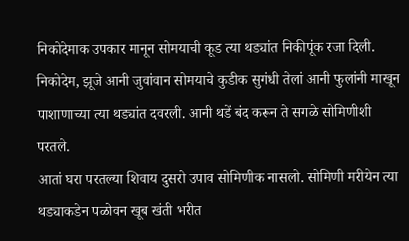निकोदेमाक उपकार मानून सोमयाची कूड त्या थड्यांत निकीपूंक रजा दिली. निकोदेम, झूजे आनी जुवांवान सोमयाचे कुडीक सुगंधी तेलां आनी फुलांनी माखून पाशाणाच्या त्या थड्यांत दवरली. आनी थडें बंद करून ते सगळे सोमिणीशी परतले.
आतां घरा परतल्या शिवाय दुसरो उपाव सोमिणीक नासलो. सोमिणी मरीयेन त्या थड्याकडेन पळोवन खूब खंती भरीत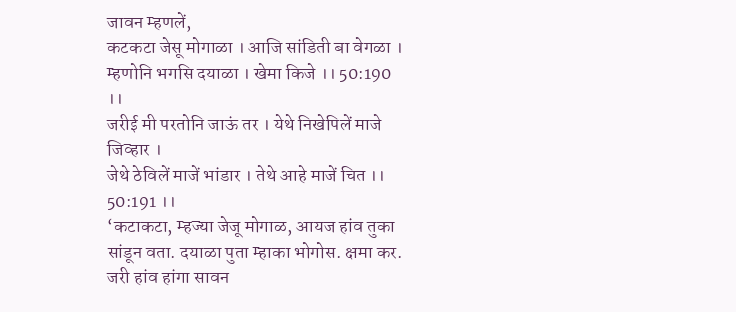जावन म्हणलें,
कटकटा जेसू मोगाळा । आजि सांडिती बा वेगळा ।
म्हणोनि भगसि दयाळा । खेमा किजे ।। 50:190 ।।
जरीई मी परतोनि जाऊं तर । येथे निखेपिलें माजे जिव्हार ।
जेथे ठेविलें माजें भांडार । तेथे आहे माजें चित ।। 50:191 ।।
‘कटाकटा, म्हज्या जेजू मोगाळ, आयज हांव तुका सांडून वता. दयाळा पुता म्हाका भोगोस. क्षमा कर. जरी हांव हांगा सावन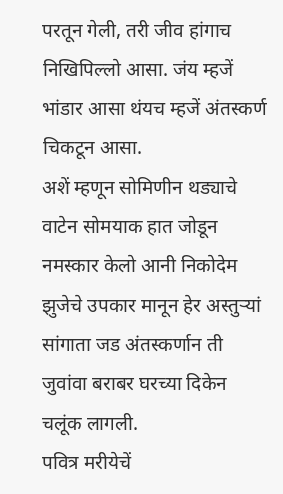परतून गेली, तरी जीव हांगाच निखिपिल्लो आसा. जंय म्हजें भांडार आसा थंयच म्हजें अंतस्कर्ण चिकटून आसा.
अशें म्हणून सोमिणीन थड्याचे वाटेन सोमयाक हात जोडून नमस्कार केलो आनी निकोदेम झुजेचे उपकार मानून हेर अस्तुऱ्यां सांगाता जड अंतस्कर्णान ती जुवांवा बराबर घरच्या दिकेन चलूंक लागली.
पवित्र मरीयेचें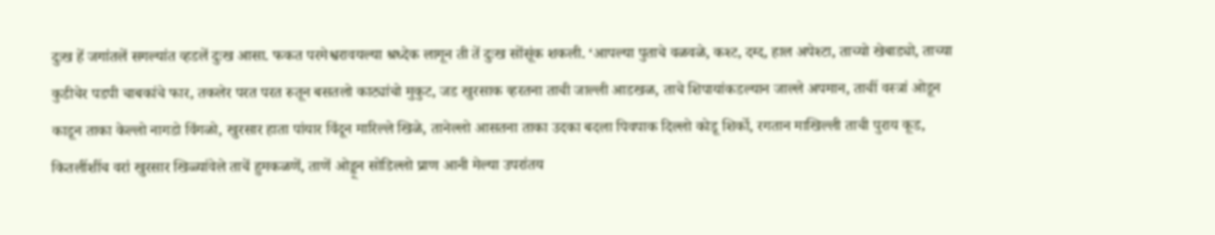दुःख हें जगांतलें सगल्यांत व्हडलें दुःख आसा. फकत परमेश्वरावयल्या श्रध्देक लागून ती तें दुःख सोंसूंक शकली. ‘आपल्या पुताचे वळवळे, कश्ट, दग्द, हाल अपेश्टा, ताच्यो खेबाड्यो, ताच्या कुडीचेर पडपी चाबकांचे फार, तकलेर परत परत रुतून बसतलो काट्यांचो मुकुट, जड खुरसाक व्हरतना ताची जाल्ली आडखळ, ताचे शिपायांकडल्यान जाल्ले अपमान, ताचीं वस्त्रां ओडून काडून ताका केल्लो नागडो विंगळो, खुरसार हाता पांयार विंदून मारिल्ले खिळे, तानेल्लो आसतना ताका उदका बदला पिवपाक दिल्लो कोडू शिर्को, रगतान माखिल्ली ताची पुराय कूड, कितलींशींच वरां खुरसार खिळ्यांवेले ताचें हुमकळणें, ताणें ओड्डून सोडिल्लो प्राण आनी मेल्या उपरांतय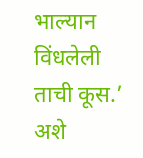भाल्यान विंधलेली ताची कूस.’ अशे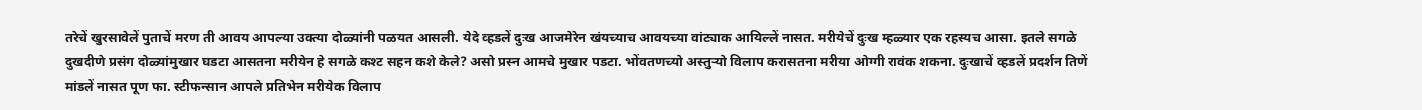तरेचें खुरसावेलें पुताचें मरण ती आवय आपल्या उक्त्या दोळ्यांनी पळयत आसली. येदे व्हडलें दुःख आजमेरेन खंयच्याच आवयच्या वांट्याक आयिल्लें नासत. मरीयेचें दुःख म्हळ्यार एक रहस्यच आसा. इतले सगळे दुखदीणे प्रसंग दोळ्यांमुखार घडटा आसतना मरीयेन हे सगळे कश्ट सहन कशे केले? असो प्रस्न आमचे मुखार पडटा. भोंवतणच्यो अस्तुऱ्यो विलाप करासतना मरीया ओग्गी रावंक शकना. दुःखाचें व्हडलें प्रदर्शन तिणें मांडलें नासत पूण फा. स्टीफन्सान आपले प्रतिभेन मरीयेक विलाप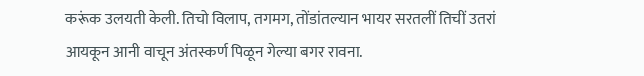करूंक उलयती केली. तिचो विलाप, तगमग, तोंडांतल्यान भायर सरतलीं तिचीं उतरां आयकून आनी वाचून अंतस्कर्ण पिळून गेल्या बगर रावना.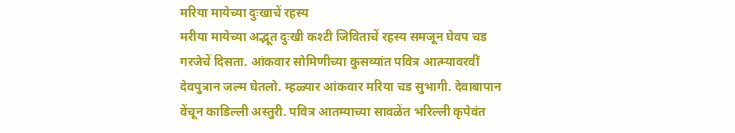मरिया मायेच्या दुःखाचें रहस्य
मरीया मायेच्या अद्भूत दुःखी कश्टी जिविताचें रहस्य समजून घेवप चड गरजेचें दिसता. आंकवार सोमिणीच्या कुसव्यांत पवित्र आत्म्यावरवीं देवपुत्रान जल्म घेतलो. म्हळ्यार आंकवार मरिया चड सुभागी. देवाबापान वेंचून काडिल्ली अस्तुरी. पवित्र आतम्याच्या सावळेंत भरिल्ली कृपेवंत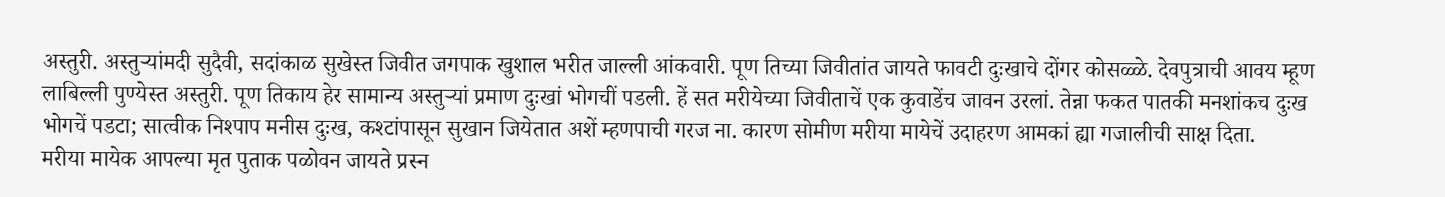अस्तुरी. अस्तुऱ्यांमदी सुदैवी, सदांकाळ सुखेस्त जिवीत जगपाक खुशाल भरीत जाल्ली आंकवारी. पूण तिच्या जिवीतांत जायते फावटी दुःखाचे दोंगर कोसळ्ळे. देवपुत्राची आवय म्हूण लाबिल्ली पुण्येस्त अस्तुरी. पूण तिकाय हेर सामान्य अस्तुऱ्यां प्रमाण दुःखां भोगचीं पडली. हें सत मरीयेच्या जिवीताचें एक कुवाडेंच जावन उरलां. तेन्ना फकत पातकी मनशांकच दुःख भोगचें पडटा; सात्वीक निश्पाप मनीस दुःख, कश्टांपासून सुखान जियेतात अशें म्हणपाची गरज ना. कारण सोमीण मरीया मायेचें उदाहरण आमकां ह्या गजालीची साक्ष दिता.
मरीया मायेक आपल्या मृत पुताक पळोवन जायते प्रस्न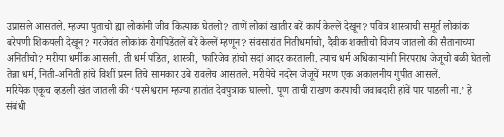उप्रासले आसतले. म्हज्या पुताचो ह्या लोकांनी जीव कित्याक घेतलो? ताणें लोकां खातीर बरें कार्य केल्लें देखून? पवित्र शास्त्राची समूर्त लोकांक बरेपणी शिकयली देखून? गरजेवंत लोकांक रोगपिडेंतलें बरें केल्लें म्हणून? संवसारांत नितीधर्माचो, दैवीक शक्तीचो विजय जातलो की सैतानाच्या अनितीचो? मरीया धर्मीक आसली. ती धर्म पंडित, शास्त्री, फारिजेव हांचो सदां आदर करताली. त्याच धर्म अधिकाऱ्यांनी निरपराध जेजूचो बळी घेतलो तेन्ना धर्म, निती-अनिती हांचे विशीं प्रस्न तिचे सामकार उबे रावलेच आसतले. मरीयेचे नदरेन जेजूचें मरण एक अकालनीय गुपीत आसलें.
मरियेक एकूच व्हडली खंत जातली की ‘परमेश्वरान म्हज्या हातांत देवपुत्राक घाल्लो. पूण ताची राखण करपाची जवाबदारी हांवें पार पाडली ना.’ हे संबंधी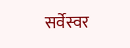सर्वेस्वर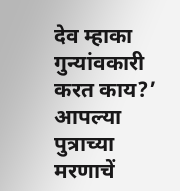देव म्हाका गुन्यांवकारी करत काय?’ आपल्या पुत्राच्या मरणाचें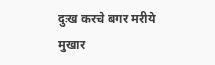दुःख करचे बगर मरीये मुखार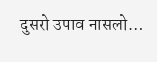दुसरो उपाव नासलो…